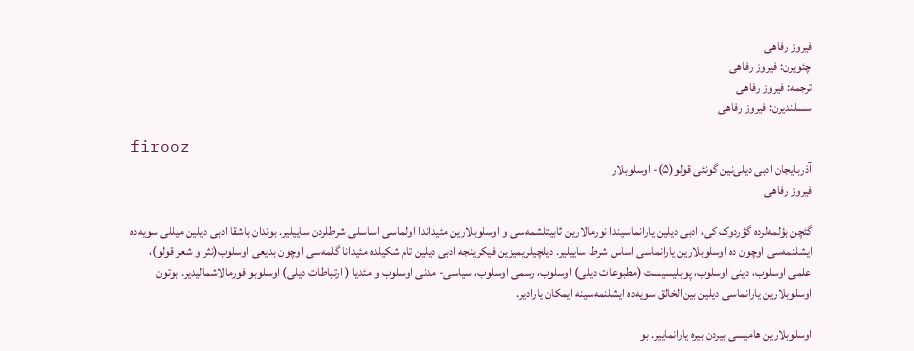فیروز رفاهی
چئویرن: فیروز رفاهی
ترجمه: فیروز رفاهی
سسلندیرن: فیروز رفاهی

firooz
آذربایجان ادبی دیلی‌نین گونئی قولو(۵)- اوسلوبلار
فیروز رفاهی

گئچن بؤلمه‌لرده گؤردوک کی، ادبی دیلین یارانماسیندا نورمالارین ثابیتلشمه‌سی و اوسلوبلارین مئیداندا اولماسی اساسلی شرطلردن ساییلیر. بوندان باشقا ادبی دیلین میللی سویه‌ده ایشلنمه‌سی اوچون ده اوسلوبلارین یارانماسی اساس شرط ساییلیر. دیلچیلریمیزین فیکرینجه ادبی دیلین تام شکیلده مئیدانا گلمه‌سی اوچون بدیعی اوسلوب(نثر و شعر قولو)، علمی اوسلوب، دینی اوسلوب، پوبلیسیست (مطبوعات دیلی) اوسلوب، رسمی اوسلوب، سیاسی- مدنی اوسلوب و مئدیا ( ارتباطات دیلی) اوسلوبو فورمالاشمالیدیر. بوتون اوسلوبلارین یارانماسی دیلین بین‌الخالق سویه‌ده ایشلنمه‌سینه ایمکان یارادیر.

اوسلوبلارین هامیسی بیردن بیره یارانماییر. بو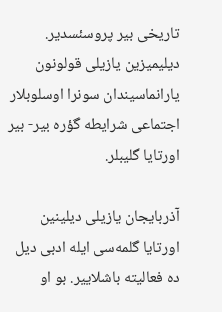تاریخی بیر پروسئسدیر. دیلیمیزین یازیلی قولونون یارانماسیندان سونرا اوسلوبلار اجتماعی شرایطه گؤره بیر- بیر اورتایا گلیبلر.

آذربایجان یازیلی دیلینین اورتایا گلمه‌سی ایله ادبی دیل ده فعالیته باشلاییر. بو او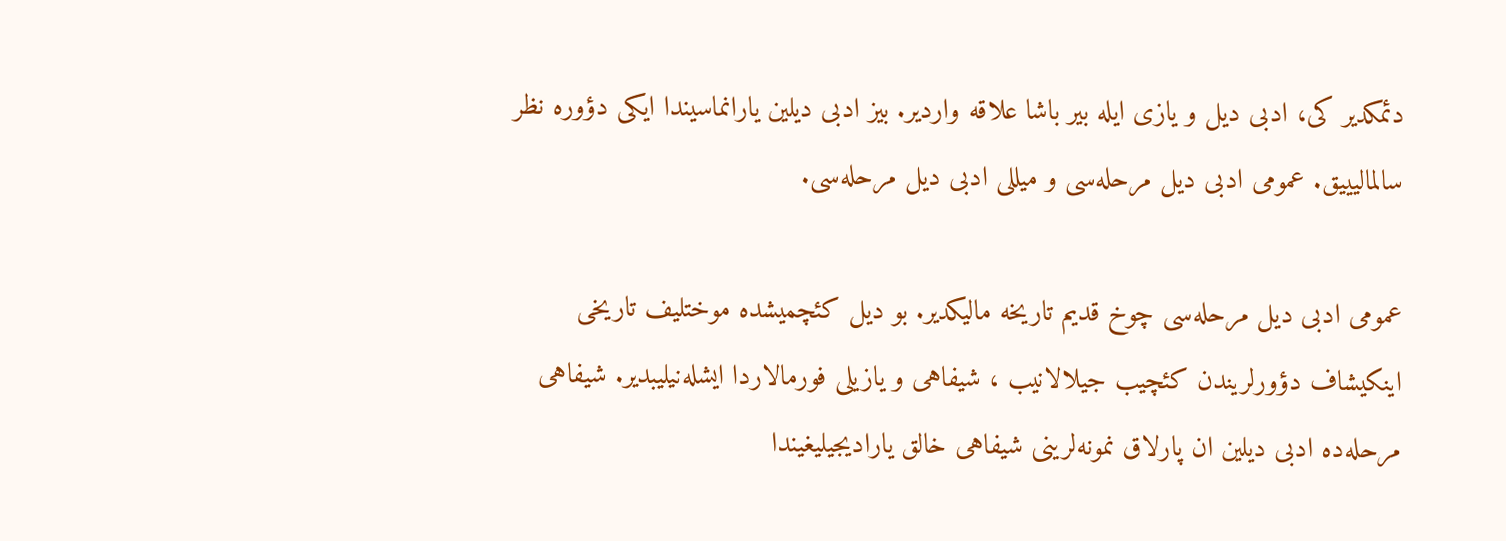دئمکدیر کی، ادبی دیل و یازی ایله بیر باشا علاقه واردیر. بیز ادبی دیلین یارانماسیندا ایکی دؤوره نظر سالمالیییق. عمومی ادبی دیل مرحله‌سی و میللی ادبی دیل مرحله‌سی.

عمومی ادبی دیل مرحله‌سی چوخ قدیم تاریخه مالیکدیر. بو دیل کئچمیشده موختلیف تاریخی اینکیشاف دؤورلریندن کئچیب جیلالانیب ، شیفاهی و یازیلی فورمالاردا ایشله‌نیلیبدیر. شیفاهی مرحله‌ده ادبی دیلین ان پارلاق نمونه‌لرینی شیفاهی خالق یارادیجیلیغیندا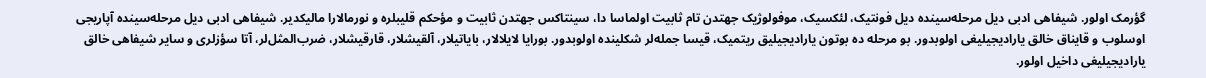گؤرمک اولور. شیفاهی ادبی دیل مرحله‌سینده دیل فونتیک، لئکسیک، موفولوژیک جهتدن تام ثابیت اولماسا دا، سینتاکس جهتدن ثابیت و مؤحکم قلیبلره و نورمالارا مالیکدیر. شیفاهی ادبی دیل مرحله‌سینده آپاریجی اوسلوب و قایناق خالق یارادیجیلیغی اولوبدور. بو مرحله ده بوتون یارادیجیلیق ریتمیک، قیسا جمله‌لر شکلینده اولوبدور. بورایا لایلالار، بایاتیلار، آلقیشلار، قارقیشلار، ضرب‌المثل‌لر، آتا سؤزلری و سایر شیفاهی خالق یارادیجیلیغی داخیل اولور.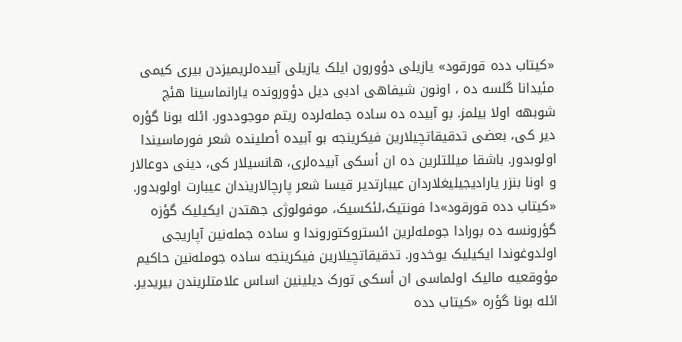«کیتاب دده قورقود» یازیلی دؤورون ایلک یازیلی آبیده‌لریمیزدن بیری کیمی مئیدانا گلسه ده ، اونون شیفاهی ادبی دیل دؤورونده یارانماسینا هئچ شوبهه اولا بیلمز. بو آبیده ده ساده جمله‌لرده ریتم موجوددور. ائله بونا گؤره دیر کی، بعضی تدقیقاتچیلارین فیکرینجه بو آبیده أصلینده شعر فورماسیندا اولوبدور. باشقا میللتلرین ده ان أسکی آبیده‌لری، هانسیلار کی، دینی دوعالار و اونا بنزر یارادیجیلیغلاردان عیبارتدیر قیسا شعر پارچالاریندان عیبارت اولوبدور. «کیتاب دده قورقود»دا فونتیک،لئکسیک، موفولوژی جهتدن ایکیلیک گؤزه گؤرونسه ده بورادا جومله‌لرین ائستروکتوروندا و ساده جمله‌نین آپاریجی اولدوغوندا ایکیلیک یوخدور. تدقیقاتچیلارین فیکرینجه ساده جومله‌نین حاکیم مؤوقعیه مالیک اولماسی ان أسکی تورک دیلینین اساس علامتلریندن بیریدیر. ائله بونا گؤره «کیتاب دده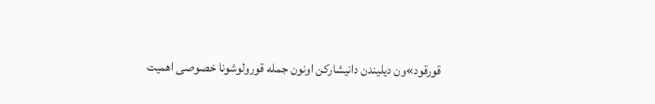قورقود»ون دیلیندن دانیشارکن اونون جمله قورولوشونا خصوصی اهمیت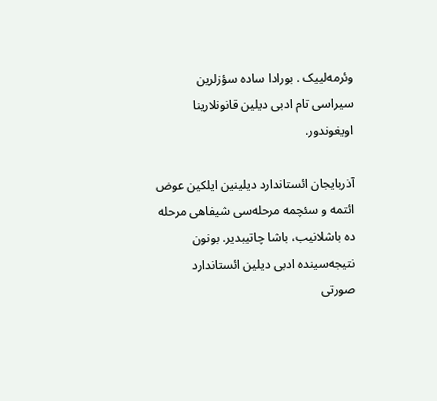وئرمه‌لییک . بورادا ساده سؤزلرین سیراسی تام ادبی دیلین قانونلارینا اویغوندور.

آذربایجان ائستاندارد دیلینین ایلکین عوض ائتمه و سئچمه مرحله‌سی شیفاهی مرحله ده باشلانیب، باشا چاتیبدیر. بونون نتیجه‌سینده ادبی دیلین ائستاندارد صورتی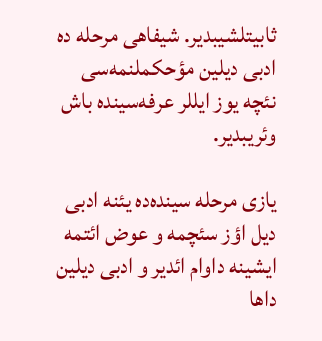ثابیتلشیبدیر. شیفاهی مرحله ده ادبی دیلین مؤحکملنمه‌سی نئچه یوز ایللر عرفه‌سینده باش وئریبدیر.

یازی مرحله سینده‌ده یئنه ادبی دیل اؤز سئچمه و عوض ائتمه ایشینه داوام ائدیر و ادبی دیلین داها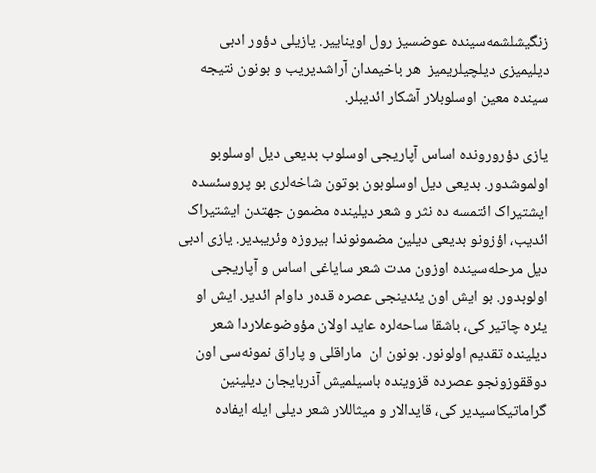زنگیشلشمه‌سینده عوضسیز رول اویناییر. یازیلی دؤور ادبی دیلیمیزی دیلچیلریمیز  هر باخیمدان آراشدیریب و بونون نتیجه سینده معین اوسلوبلار آشکار ائدیبلر.

یازی دؤرورونده اساس آپاریجی اوسلوب بدیعی دیل اوسلوبو اولموشدور. بدیعی دیل اوسلوبون بوتون شاخه‌لری بو پروسئسده ایشتیراک ائتمسه ده نثر و شعر دیلینده مضمون جهتدن ایشتیراک ائدیب، اؤزونو بدیعی دیلین مضمونوندا بیروزه وئریبدیر. یازی ادبی دیل مرحله‌سینده اوزون مدت شعر سایاغی اساس و آپاریجی اولوبدور. بو ایش اون یئدینجی عصره قده‌ر داوام ائدیر. ایش او یئره چاتیر کی، باشقا ساحه‌لره عاید اولان مؤوضوعلاردا شعر دیلینده تقدیم اولونور. بونون ان  ماراقلی و پاراق نمونه‌سی اون دوققوزونجو عصرده قزوینده باسیلمیش آذربایجان دیلینین گراماتیکاسیدیر کی، قایدالار و میثاللار شعر دیلی ایله ایفاده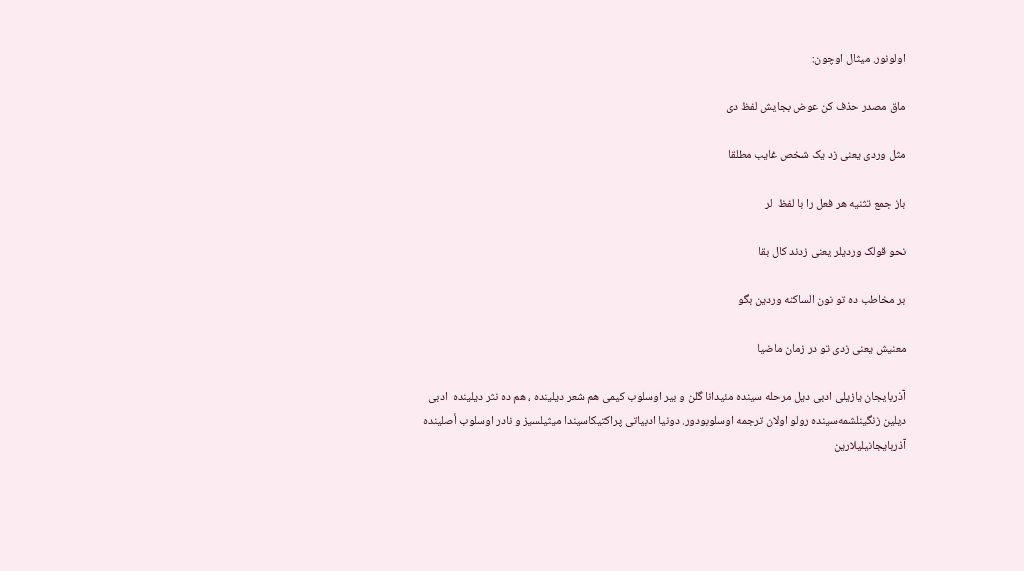اولونور. میثال اوچون:

ماق مصدر حذف کن عوض بجایش لفظ دی

مثل وردی یعنی زد یک شخص غایب مطلقا

باز جمع تثنیه هر فعل را با لفظ  لر

نحو قولک وردیلر یعنی زدند کال بقا

بر مخاطب ده تو نون الساکنه وردین بگو

معنیش یعنی زدی تو در زمان ماضیا

آذربایجان یازیلی ادبی دیل مرحله سینده مئیدانا گلن و بیر اوسلوب کیمی هم شعر دیلینده ، هم ده نثر دیلینده  ادبی دیلین زنگینلشمه‌سینده رولو اولان ترجمه اوسلوبودور. دونیا ادبیاتی پراکتیکاسیندا میثیلسیز و نادر اوسلوب أصلینده آذربایجانیلیلارین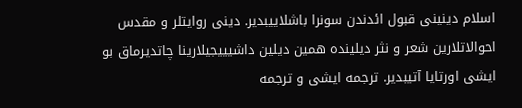اسلام دینینی قبول ائدندن سونرا باشلاییبدیر. دینی روایتلر و مقدس احوالاتلارین شعر و نثر دیلینده همین دیلین داشیییجیلارینا چاتدیرماق بو ایشی اورتایا آتیبدیر. ترجمه ایشی و ترجمه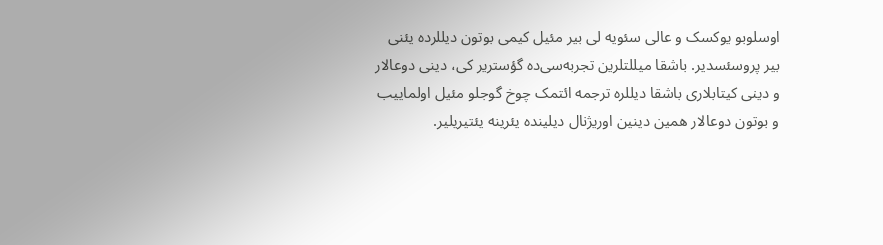اوسلوبو یوکسک و عالی سئویه لی بیر مئیل کیمی بوتون دیللرده یئنی بیر پروسئسدیر. باشقا میللتلرین تجربه‌سی‌ده گؤستریر کی، دینی دوعالار و دینی کیتابلاری باشقا دیللره ترجمه ائتمک چوخ گوجلو مئیل اولماییب و بوتون دوعالار همین دینین اوریژنال دیلینده یئرینه یئتیریلیر.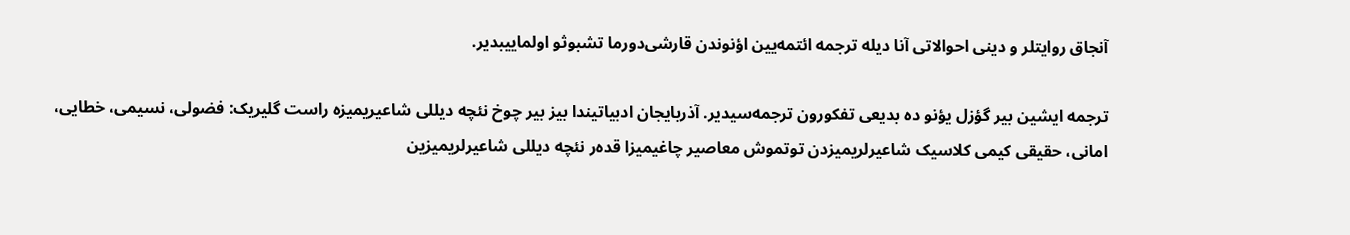آنجاق روایتلر و دینی احوالاتی آنا دیله ترجمه ائتمه‌یین اؤنوندن قارشی‌دورما تشبوثو اولماییبدیر.

ترجمه ایشین بیر گؤزل یؤنو ده بدیعی تفکورون ترجمه‌سیدیر. آذربایجان ادبیاتیندا بیز بیر چوخ نئچه دیللی شاعیریمیزه راست گلیریک: فضولی، نسیمی، خطایی، امانی، حقیقی کیمی کلاسیک شاعیرلریمیزدن توتموش معاصیر چاغیمیزا قده‌ر نئچه دیللی شاعیرلریمیزین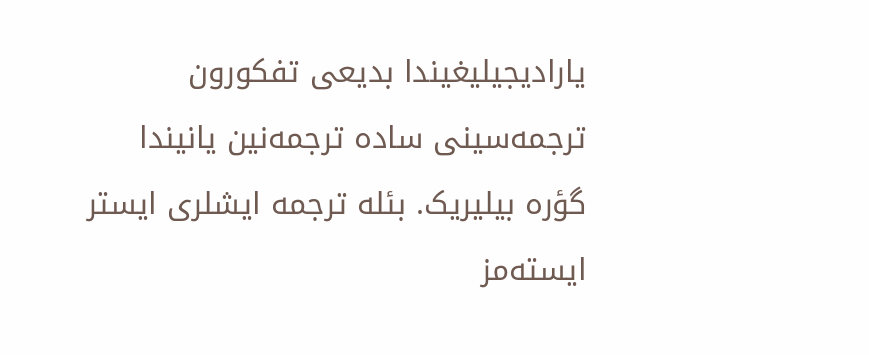یارادیجیلیغیندا بدیعی تفکورون ترجمه‌سینی ساده ترجمه‌نین یانیندا گؤره بیلیریک. بئله ترجمه ایشلری ایستر ایسته‌مز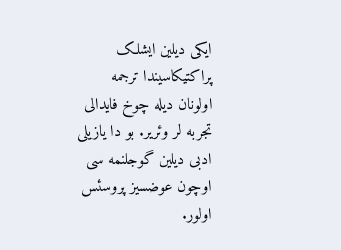ایکی دیلین ایشلک پراکتیکاسیندا ترجمه اولونان دیله چوخ فایدالی تجربه لر وئریر. بو دا یازیلی ادبی دیلین گوجلنمه سی اوچون عوضسیز پروسئس اولور.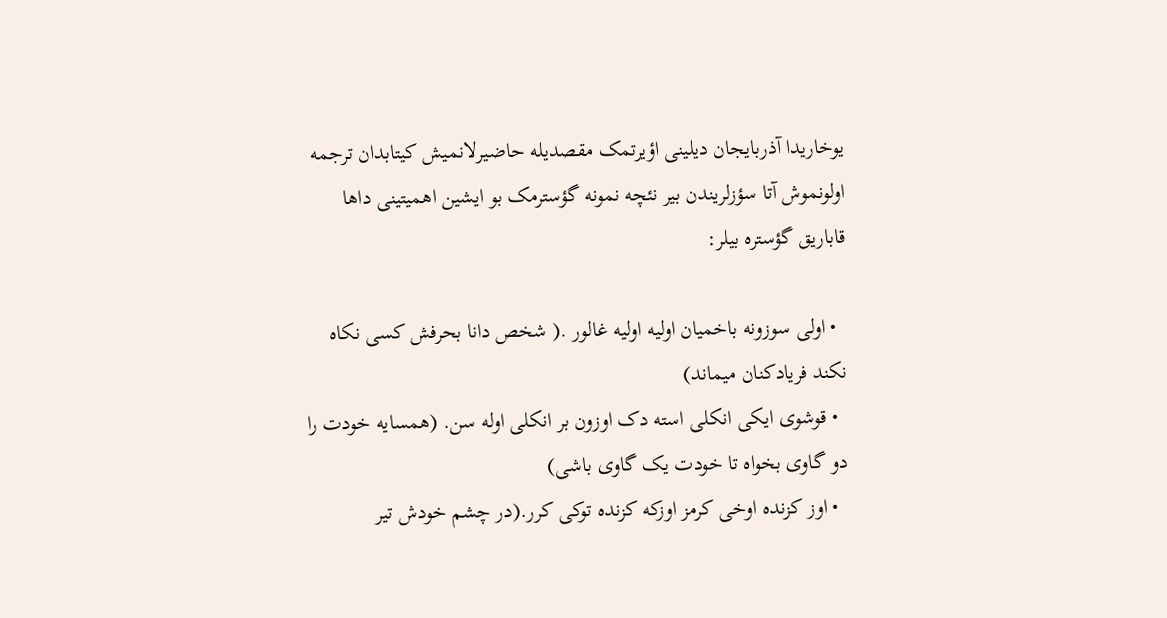یوخاریدا آذربایجان دیلینی اؤیرتمک مقصدیله حاضیرلانمیش کیتابدان ترجمه اولونموش آتا سؤزلریندن بیر نئچه نمونه گؤسترمک بو ایشین اهمیتینی داها قاباریق گؤستره بیلر:

  • اولی سوزونه باخمیان اولیه اولیه غالور .( شخص دانا بحرفش کسی نکاه نکند فریادکنان میماند)
  • قوشوی ایکی انکلی استه دک اوزون بر انکلی اوله سن. (همسایه خودت را دو گاوی بخواه تا خودت یک گاوی باشی)
  • اوز کزنده اوخی کرمز اوزکه کزنده توکی کرر.(در چشم خودش تیر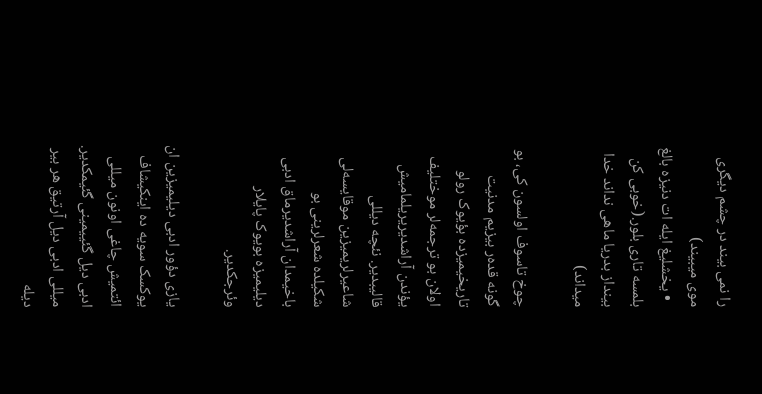را نمی بیند در چشم دیگری موی میبیند)
  • یخشلیغ ایله ات دنیزه بالغ بلمسه تاری بلور.(خوبی کن بینداز بدریا ماهی نداند خدا میداند)

چوخ تاسوف اولسون کی، بو گونه قده‌ر بیزیم مدنیت تاریخیمیزده بؤیوک رولو اولان بو ترجمه‌لر موختلیف یؤندن آراشدیریریلمامیش قالیبدیر. نئچه دیللی شاعیرلریمیزین موقایسه‌لی شکیلده شعرلرینی بو باخیمدان آراشدیرماق ادبی دیلیمیزه بویوک پایلار وئرجکدیر.

یازی دؤور ادبی دیلیمیزین ان یوکسک سویه ده اینکیشاف ائتمیش چاغی اونون میللی ادبی دیل گئییمینی گئیمکدیر. میللی ادبی دیل آرتیق هر بیر دیله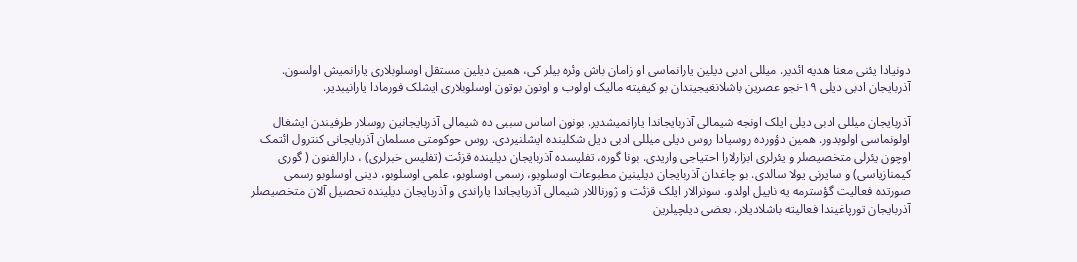دونیادا یئنی معنا هدیه ائدیر. میللی ادبی دیلین یارانماسی او زامان باش وئره بیلر کی، همین دیلین مستقل اوسلوبلاری یارانمیش اولسون. آذربایجان ادبی دیلی ۱۹-نجو عصرین باشلانغیجیندان بو کیفیته مالیک اولوب و اونون بوتون اوسلوبلاری ایشلک فورمادا یارانیبدیر.

آذربایجان میللی ادبی دیلی ایلک اونجه شیمالی آذربایجاندا یارانمیشدیر. بونون اساس سببی ده شیمالی آذربایجانین روسلار طرفیندن ایشغال اولونماسی اولوبدور. همین دؤورده روسیادا روس دیلی میللی ادبی دیل شکلینده ایشلنیردی. روس حوکومتی مسلمان آذربایجانی کنترول ائتمک اوچون یئرلی متخصیصلر و یئرلری ابزارلارا احتیاجی واریدی. بونا گوره، تفلیسده آذربایجان دیلینده قزئت (تفلیس خبرلری) ، دارالفنون ( گوری کیمنازیاسی) و سایرنی یولا سالدی. بو چاغدان آذربایجان دیلینین مطبوعات اوسلوبو، رسمی اوسلوبو، علمی اوسلوبو، دینی اوسلوبو رسمی صورتده فعالیت گؤسترمه یه ناییل اولدو. سونرالار ایلک قزئت و ژورناللار شیمالی آذربایجاندا یاراندی و آذربایجان دیلینده تحصیل آلان متخصیصلر آذربایجان تورپاغیندا فعالیته باشلادیلار. بعضی دیلچیلرین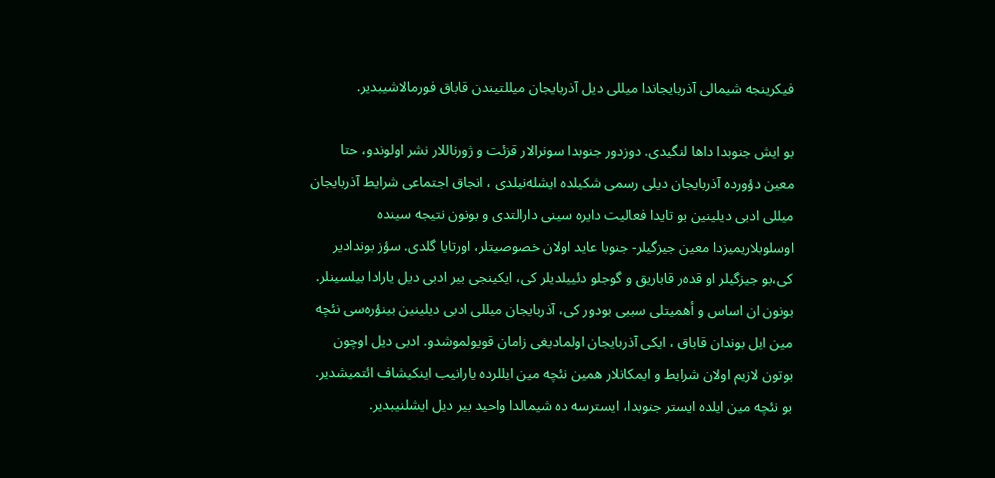فیکرینجه شیمالی آذربایجاندا میللی دیل آذربایجان میللتیندن قاباق فورمالاشیبدیر.

بو ایش جنوبدا داها لنگیدی. دوزدور جنوبدا سونرالار قزئت و ژورناللار نشر اولوندو، حتا معین دؤورده آذربایجان دیلی رسمی شکیلده ایشله‌نیلدی ، انجاق اجتماعی شرایط آذربایجان میللی ادبی دیلینین بو تایدا فعالیت دایره سینی دارالتدی و بونون نتیجه سینده اوسلوبلاریمیزدا معین جیزگیلر- جنوبا عاید اولان خصوصیتلر، اورتایا گلدی. سؤز بوندادیر کی،بو جیزگیلر او قده‌ر قاباریق و گوجلو دئییلدیلر کی، ایکینجی بیر ادبی دیل یارادا بیلسینلر. بونون ان اساس و أهمیتلی سببی بودور کی، آذربایجان میللی ادبی دیلینین بینؤره‌سی نئچه مین ایل بوندان قاباق ، ایکی آذربایجان اولمادیغی زامان قویولموشدو. ادبی دیل اوچون بوتون لازیم اولان شرایط و ایمکانلار همین نئچه مین ایللرده یارانیب اینکیشاف ائتمیشدیر. بو نئچه مین ایلده ایستر جنوبدا، ایسترسه ده شیمالدا واحید بیر دیل ایشلنیبدیر.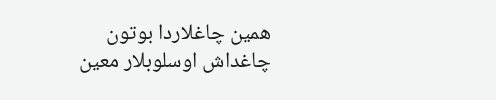همین چاغلاردا بوتون چاغداش اوسلوبلار معین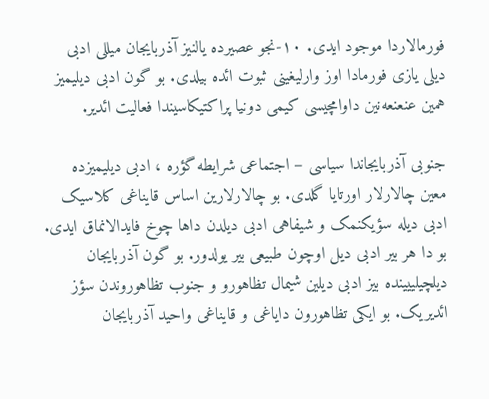فورمالاردا موجود ایدی. ۱۰-نجو عصیرده یالنیز آذربایجان میللی ادبی دیلی یازی فورمادا اوز وارلیغینی ثبوت ائده بیلدی. بو گون ادبی دیلیمیز همین عنعنعه‌نین داوامچیسی کیمی دونیا پراکتیکاسیندا فعالیت ائدیر.

جنوبی آذربایجاندا سیاسی – اجتماعی شرایطه گؤره ، ادبی دیلیمیزده معین چالارلار اورتایا گلدی. بو چالارلارین اساس قایناغی کلاسیک ادبی دیله سؤیکنمک و شیفاهی ادبی دیلدن داها چوخ فایدالانماق ایدی. بو دا هر بیر ادبی دیل اوچون طبیعی بیر یولدور. بو گون آذربایجان دیلچیلییینده بیز ادبی دیلین شیمال تظاهورو و جنوب تظاهوروندن سؤز ائدیریک. بو ایکی تظاهورون دایاغی و قایناغی واحید آذربایجان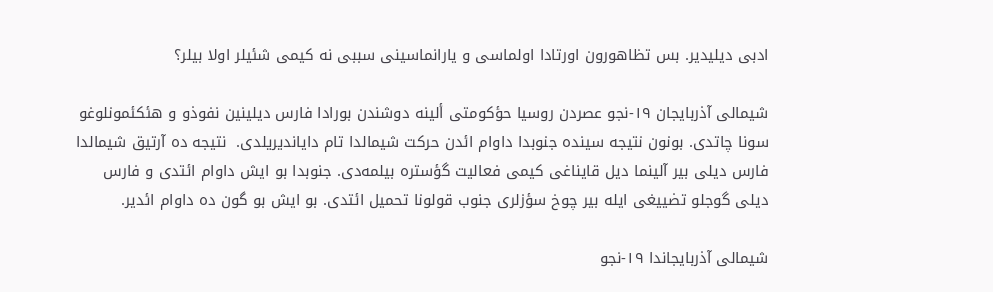ادبی دیلیدیر. بس تظاهورون اورتادا اولماسی و یارانماسینی سببی نه کیمی شئیلر اولا بیلر؟

شیمالی آذربایجان ۱۹-نجو عصردن روسیا حؤکومتی ألینه دوشندن بورادا فارس دیلینین نفوذو و هئکئمونلوغو سونا چاتدی. بونون نتیجه سینده جنوبدا داوام ائدن حرکت شیمالدا تام دایاندیریلدی.  نتیجه ده آرتیق شیمالدا فارس دیلی بیر آلینما دیل قایناغی کیمی فعالیت گؤستره بیلمه‌دی. جنوبدا بو ایش داوام ائتدی و فارس دیلی گوجلو تضییغی ایله بیر چوخ سؤزلری جنوب قولونا تحمیل ائتدی. بو ایش بو گون ده داوام ائدیر.

شیمالی آذربایجاندا ۱۹-نجو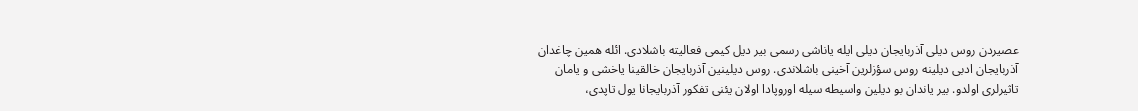عصیردن روس دیلی آذربایجان دیلی ایله یاناشی رسمی بیر دیل کیمی فعالیته باشلادی. ائله همین چاغدان آذربایجان ادبی دیلینه روس سؤزلرین آخینی باشلاندی. روس دیلینین آذربایجان خالقینا یاخشی و یامان  تاثیرلری اولدو. بیر یاندان بو دیلین واسیطه سیله اوروپادا اولان یئنی تفکور آذربایجانا یول تاپدی،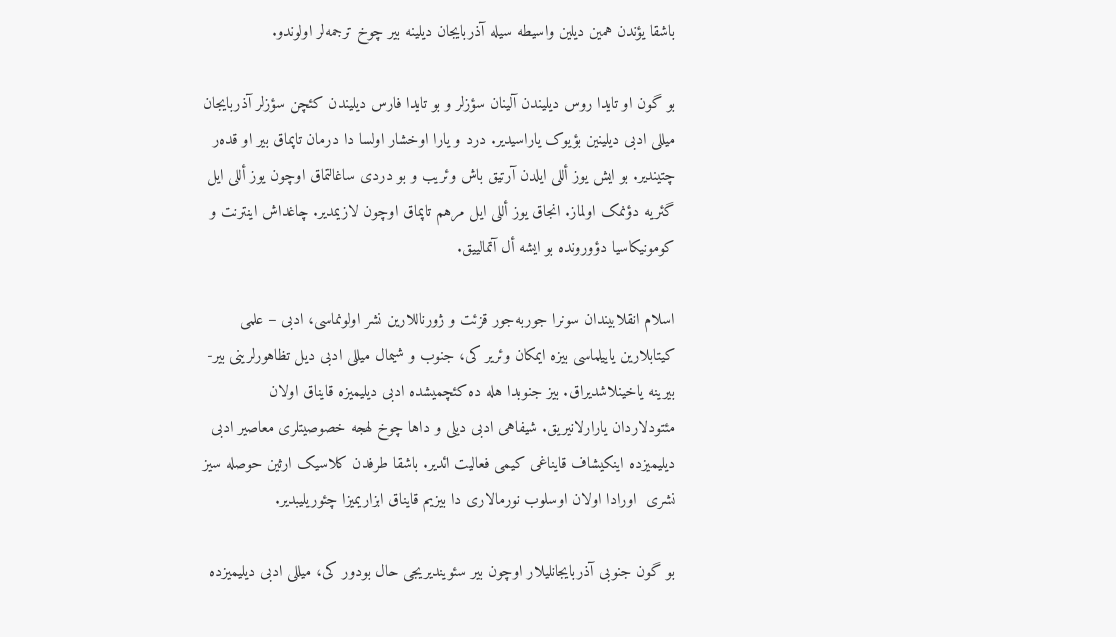باشقا یؤندن همین دیلین واسیطه سیله آذربایجان دیلینه بیر چوخ ترجمه‌لر اولوندو.

بو گون او تایدا روس دیلیندن آلینان سؤزلر و بو تایدا فارس دیلیندن کئچن سؤزلر آذربایجان میللی ادبی دیلینین بؤیوک یاراسیدیر. درد و یارا اوخشار اولسا دا درمان تاپماق بیر او قده‌ر چتیندیر. بو ایش یوز أللی ایلدن آرتیق باش وئریب و بو دردی ساغالتماق اوچون یوز أللی ایل گئریه دؤنمک اولماز. انجاق یوز أللی ایل مرهم تاپماق اوچون لازیمدیر. چاغداش اینترنت و کومونیکاسیا دؤورونده بو ایشه أل آتمالییق.

اسلام انقلابیندان سونرا جوربه‌جور قزئت و ژورناللارین نشر اولونماسی، ادبی – علمی کیتابلارین یاییلماسی بیزه ایمکان وئریر کی، جنوب و شیمال میللی ادبی دیل تظاهورلرینی بیر-بیرینه یاخینلاشدیراق. بیز جنوبدا هله ده کئچمیشده ادبی دیلیمیزه قایناق اولان مئتودلاردان یارارلانیریق. شیفاهی ادبی دیلی و داها چوخ لهجه خصوصیتلری معاصیر ادبی دیلیمیزده اینکیشاف قایناغی کیمی فعالیت ائدیر. باشقا طرفدن کلاسیک ارثین حوصله سیز نشری  اورادا اولان اوسلوب نورمالاری دا بیزیم قایناق ابزاریمیزا چئوریلیبدیر.

بو گون جنوبی آذربایجانلیلار اوچون بیر سئویندیریجی حال بودور کی، میللی ادبی دیلیمیزده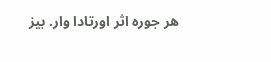هر جوره اثر اورتادا وار. بیز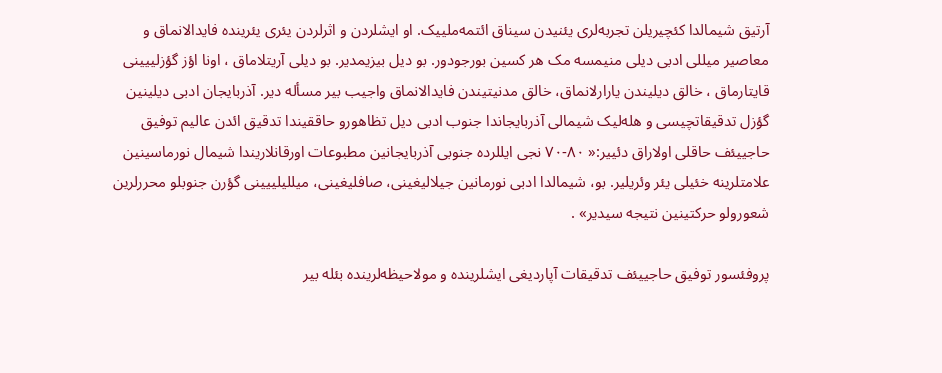آرتیق شیمالدا کئچیریلن تجربه‌لری یئنیدن سیناق ائتمه‌ملییک. او ایشلردن و اثرلردن یئری یئرینده فایدالانماق و معاصیر میللی ادبی دیلی منیمسه مک هر کسین بورجودور. بو دیل بیزیمدیر. بو دیلی آریتلاماق ، اونا اؤز گؤزلییینی قایتارماق ، خالق دیلیندن یارارلانماق، خالق مدنیتیندن فایدالانماق واجیب بیر مسأله دیر. آذربایجان ادبی دیلینین گؤزل تدقیقاتچیسی و هله‌لیک شیمالی آذربایجاندا جنوب ادبی دیل تظاهورو حاققیندا تدقیق ائدن عالیم توفیق حاجییئف حاقلی اولاراق دئییر:« ۸۰-۷۰ نجی ایللرده جنوبی آذربایجانین مطبوعات اورقانلاریندا شیمال نورماسینین علامتلرینه خئیلی یئر وئریلیر. بو، شیمالدا ادبی نورمانین جیلالیغینی، صافلیغینی، میللیلییینی گؤرن جنوبلو محررلرین شعورولو حرکتینین نتیجه سیدیر» .

پروفئسور توفیق حاجییئف تدقیقات آپاردیغی ایشلرینده و مولاحیظه‌لرینده بئله بیر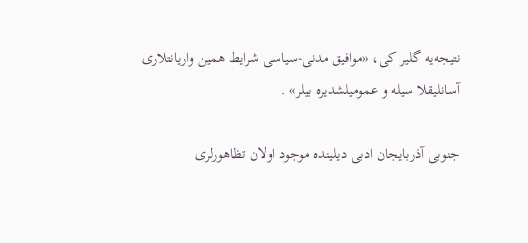نتیجه‌یه گلیر کی، «موافیق مدنی-سیاسی شرایط همین واریانتلاری آسانلیقلا سیله و عمومیلشدیره بیلر» .

جنوبی آذربایجان ادبی دیلینده موجود اولان تظاهورلری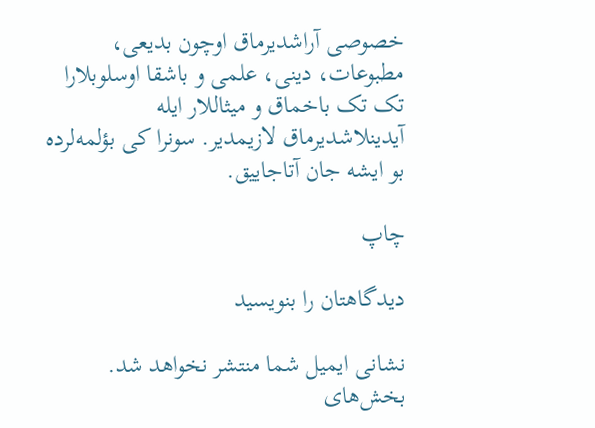خصوصی آراشدیرماق اوچون بدیعی، مطبوعات، دینی، علمی و باشقا اوسلوبلارا تک تک باخماق و میثاللار ایله آیدینلاشدیرماق لازیمدیر. سونرا کی بؤلمه‌لرده بو ایشه جان آتاجاییق.

چاپ

دیدگاهتان را بنویسید

نشانی ایمیل شما منتشر نخواهد شد. بخش‌های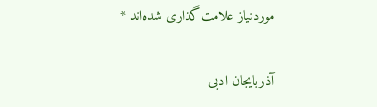موردنیاز علامت‌گذاری شده‌اند *

آذربایجان ادبی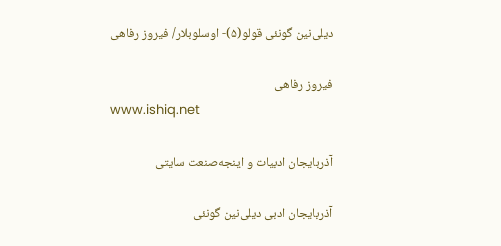دیلی‌نین گونئی قولو(۵)- اوسلوبلار/ فیروز رفاهی

فیروز رفاهی
www.ishiq.net

آذربایجان ادبیات و اینجه‌صنعت سایتی

آذربایجان ادبی دیلی‌نین گونئی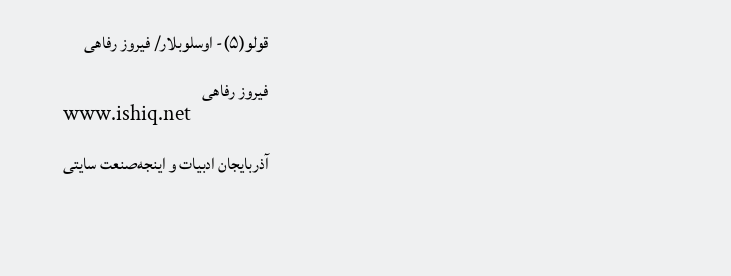قولو(۵)- اوسلوبلار/ فیروز رفاهی

فیروز رفاهی
www.ishiq.net

آذربایجان ادبیات و اینجه‌صنعت سایتی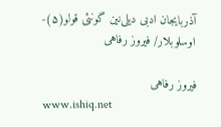آذربایجان ادبی دیلی‌نین گونئی قولو(۵)- اوسلوبلار/ فیروز رفاهی

فیروز رفاهی
www.ishiq.net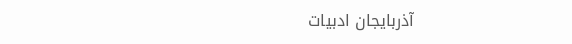آذربایجان ادبیات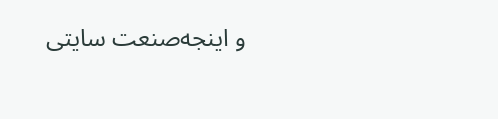و اینجه‌صنعت سایتی